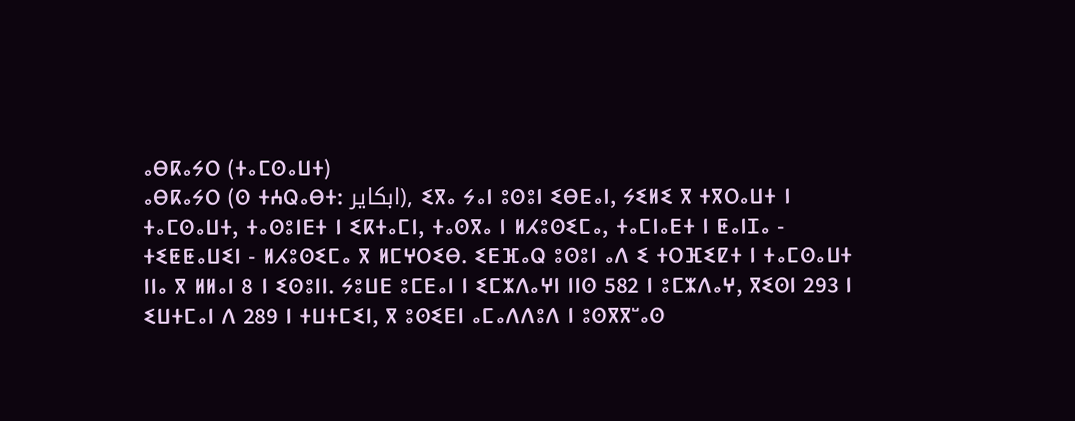ⴰⴱⴽⴰⵢⵔ (ⵜⴰⵎⵙⴰⵡⵜ)
ⴰⴱⴽⴰⵢⵔ (ⵙ ⵜⵄⵕⴰⴱⵜ: ابكاير), ⵉⴳⴰ ⵢⴰⵏ ⵓⵙⵓⵏ ⵉⴱⴹⴰⵏ, ⵢⵉⵍⵉ ⴳ ⵜⴳⵔⴰⵡⵜ ⵏ ⵜⴰⵎⵙⴰⵡⵜ, ⵜⴰⵙⵓⵏⴹⵜ ⵏ ⵉⴽⵜⴰⵎⵏ, ⵜⴰⵙⴳⴰ ⵏ ⵍⵃⵓⵙⵉⵎⴰ, ⵜⴰⵎⵏⴰⴹⵜ ⵏ ⵟⴰⵏⵊⴰ - ⵜⵉⵟⵟⴰⵡⵉⵏ - ⵍⵃⵓⵙⵉⵎⴰ ⴳ ⵍⵎⵖⵔⵉⴱ. ⵉⴹⴼⴰⵕ ⵓⵙⵓⵏ ⴰⴷ ⵉ ⵜⵔⴼⵉⵇⵜ ⵏ ⵜⴰⵎⵙⴰⵡⵜ ⵏⵏⴰ ⴳ ⵍⵍⴰⵏ 8 ⵏ ⵉⵙⵓⵏⵏ. ⵢⵓⵡⴹ ⵓⵎⴹⴰⵏ ⵏ ⵉⵎⵣⴷⴰⵖⵏ ⵏⵏⵙ 582 ⵏ ⵓⵎⵣⴷⴰⵖ, ⴳⵉⵙⵏ 293 ⵏ ⵉⵡⵜⵎⴰⵏ ⴷ 289 ⵏ ⵜⵡⵜⵎⵉⵏ, ⴳ ⵓⵙⵉⴹⵏ ⴰⵎⴰⴷⴷⵓⴷ ⵏ ⵓⵙⴳⴳⵯⴰⵙ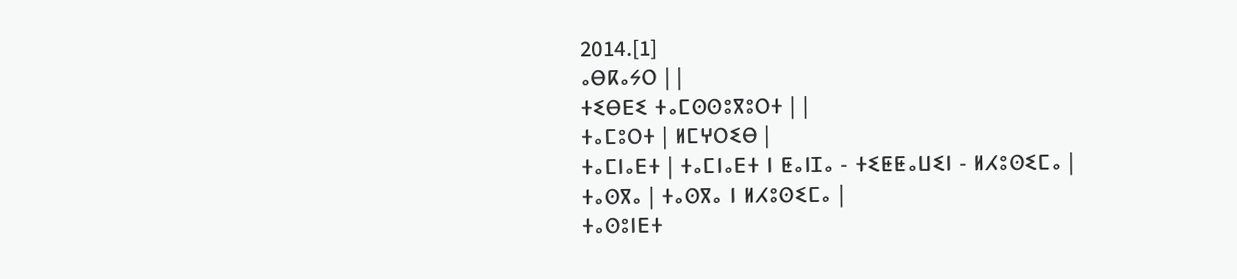2014.[1]
ⴰⴱⴽⴰⵢⵔ | |
ⵜⵉⴱⴹⵉ ⵜⴰⵎⵙⵙⵓⴳⵓⵔⵜ | |
ⵜⴰⵎⵓⵔⵜ | ⵍⵎⵖⵔⵉⴱ |
ⵜⴰⵎⵏⴰⴹⵜ | ⵜⴰⵎⵏⴰⴹⵜ ⵏ ⵟⴰⵏⵊⴰ - ⵜⵉⵟⵟⴰⵡⵉⵏ - ⵍⵃⵓⵙⵉⵎⴰ |
ⵜⴰⵙⴳⴰ | ⵜⴰⵙⴳⴰ ⵏ ⵍⵃⵓⵙⵉⵎⴰ |
ⵜⴰⵙⵓⵏⴹⵜ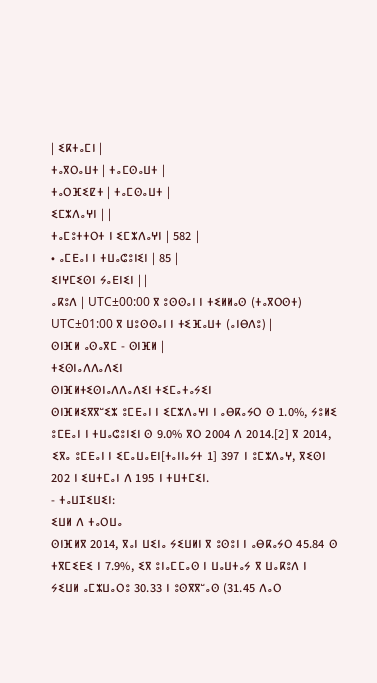| ⵉⴽⵜⴰⵎⵏ |
ⵜⴰⴳⵔⴰⵡⵜ | ⵜⴰⵎⵙⴰⵡⵜ |
ⵜⴰⵔⴼⵉⵇⵜ | ⵜⴰⵎⵙⴰⵡⵜ |
ⵉⵎⵣⴷⴰⵖⵏ | |
ⵜⴰⵎⵓⵜⵜⵔⵜ ⵏ ⵉⵎⵣⴷⴰⵖⵏ | 582 |
• ⴰⵎⴹⴰⵏ ⵏ ⵜⵡⴰⵛⵓⵏⵉⵏ | 85 |
ⵉⵏⵖⵎⵉⵙⵏ ⵢⴰⴹⵏⵉⵏ | |
ⴰⴽⵓⴷ | UTC±00:00 ⴳ ⵓⵙⵙⴰⵏ ⵏ ⵜⵉⵍⵍⴰⵙ (ⵜⴰⴳⵔⵙⵜ) UTC±01:00 ⴳ ⵡⵓⵙⵙⴰⵏ ⵏ ⵜⵉⴼⴰⵡⵜ (ⴰⵏⴱⴷⵓ) |
ⵙⵏⴼⵍ ⴰⵙⴰⴳⵎ - ⵙⵏⴼⵍ |
ⵜⵉⵙⵏⴰⴷⴷⴰⴷⵉⵏ
ⵙⵏⴼⵍⵜⵉⵙⵏⴰⴷⴷⴰⴷⵉⵏ ⵜⵉⵎⴰⵜⴰⵢⵉⵏ
ⵙⵏⴼⵍⵉⴳⴳⵯⵉⵣ ⵓⵎⴹⴰⵏ ⵏ ⵉⵎⵣⴷⴰⵖⵏ ⵏ ⴰⴱⴽⴰⵢⵔ ⵙ 1.0%, ⵢⵓⵍⵉ ⵓⵎⴹⴰⵏ ⵏ ⵜⵡⴰⵛⵓⵏⵉⵏ ⵙ 9.0% ⴳⵔ 2004 ⴷ 2014.[2] ⴳ 2014, ⵉⴳⴰ ⵓⵎⴹⴰⵏ ⵏ ⵉⵎⴰⵡⴰⴹⵏ[ⵜⴰⵏⵏⴰⵢⵜ 1] 397 ⵏ ⵓⵎⵣⴷⴰⵖ, ⴳⵉⵙⵏ 202 ⵏ ⵉⵡⵜⵎⴰⵏ ⴷ 195 ⵏ ⵜⵡⵜⵎⵉⵏ.
- ⵜⴰⵡⵊⵉⵡⵉⵏ:
ⵉⵡⵍ ⴷ ⵜⴰⵔⵡⴰ
ⵙⵏⴼⵍⴳ 2014, ⴳⴰⵏ ⵡⵉⵏⴰ ⵢⵉⵡⵍⵏ ⴳ ⵓⵙⵓⵏ ⵏ ⴰⴱⴽⴰⵢⵔ 45.84 ⵙ ⵜⴳⵎⵉⴹⵉ ⵏ 7.9%, ⵉⴳ ⵓⵏⴰⵎⵎⴰⵙ ⵏ ⵡⴰⵡⵜⴰⵢ ⴳ ⵡⴰⴽⵓⴷ ⵏ ⵢⵉⵡⵍ ⴰⵎⵣⵡⴰⵔⵓ 30.33 ⵏ ⵓⵙⴳⴳⵯⴰⵙ (31.45 ⴷⴰⵔ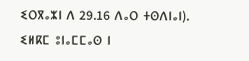ⵉⵔⴳⴰⵣⵏ ⴷ 29.16 ⴷⴰⵔ ⵜⵙⴷⵏⴰⵏ). ⵉⵍⴽⵎ ⵓⵏⴰⵎⵎⴰⵙ ⵏ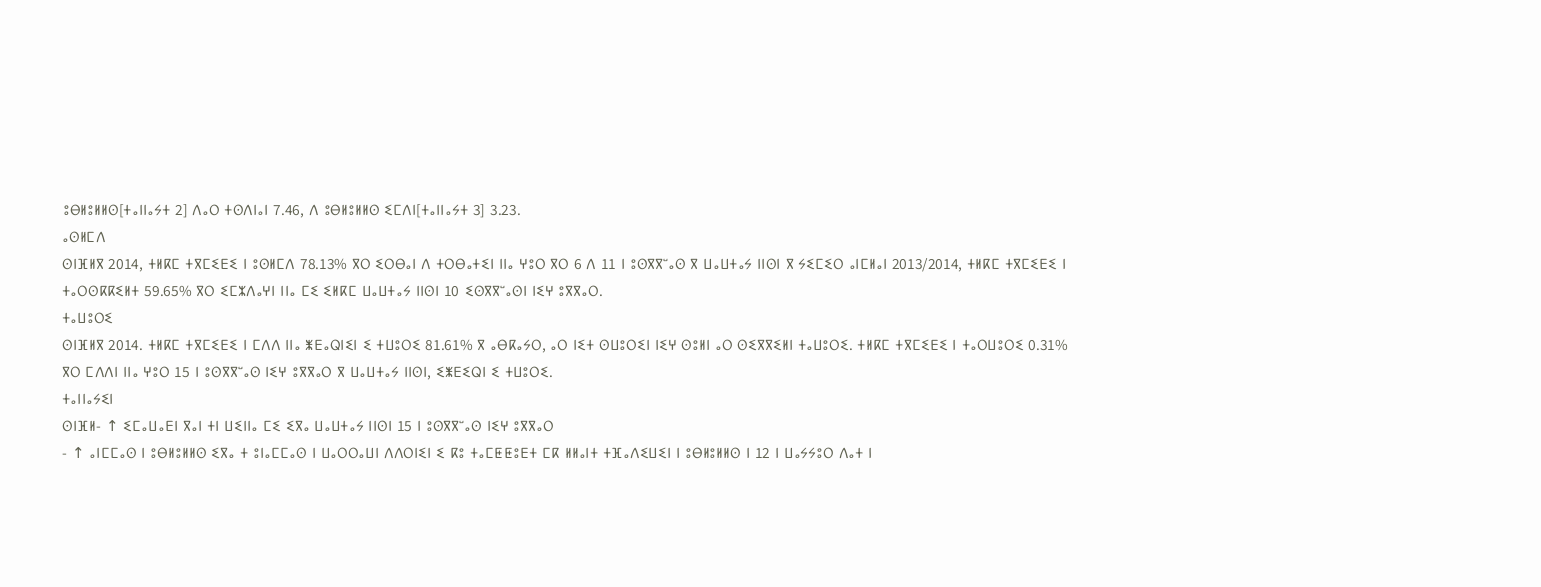ⵓⴱⵍⵓⵍⵍⵙ[ⵜⴰⵏⵏⴰⵢⵜ 2] ⴷⴰⵔ ⵜⵙⴷⵏⴰⵏ 7.46, ⴷ ⵓⴱⵍⵓⵍⵍⵙ ⵉⵎⴷⵏ[ⵜⴰⵏⵏⴰⵢⵜ 3] 3.23.
ⴰⵙⵍⵎⴷ
ⵙⵏⴼⵍⴳ 2014, ⵜⵍⴽⵎ ⵜⴳⵎⵉⴹⵉ ⵏ ⵓⵙⵍⵎⴷ 78.13% ⴳⵔ ⵉⵔⴱⴰⵏ ⴷ ⵜⵔⴱⴰⵜⵉⵏ ⵏⵏⴰ ⵖⵓⵔ ⴳⵔ 6 ⴷ 11 ⵏ ⵓⵙⴳⴳⵯⴰⵙ ⴳ ⵡⴰⵡⵜⴰⵢ ⵏⵏⵙⵏ ⴳ ⵢⵉⵎⵉⵔ ⴰⵏⵎⵍⴰⵏ 2013/2014, ⵜⵍⴽⵎ ⵜⴳⵎⵉⴹⵉ ⵏ ⵜⴰⵔⵙⴽⴽⵉⵍⵜ 59.65% ⴳⵔ ⵉⵎⵣⴷⴰⵖⵏ ⵏⵏⴰ ⵎⵉ ⵉⵍⴽⵎ ⵡⴰⵡⵜⴰⵢ ⵏⵏⵙⵏ 10 ⵉⵙⴳⴳⵯⴰⵙⵏ ⵏⵉⵖ ⵓⴳⴳⴰⵔ.
ⵜⴰⵡⵓⵔⵉ
ⵙⵏⴼⵍⴳ 2014. ⵜⵍⴽⵎ ⵜⴳⵎⵉⴹⵉ ⵏ ⵎⴷⴷ ⵏⵏⴰ ⵥⴹⴰⵕⵏⵉⵏ ⵉ ⵜⵡⵓⵔⵉ 81.61% ⴳ ⴰⴱⴽⴰⵢⵔ, ⴰⵔ ⵏⵉⵜ ⵙⵡⵓⵔⵉⵏ ⵏⵉⵖ ⵙⵓⵍⵏ ⴰⵔ ⵙⵉⴳⴳⵉⵍⵏ ⵜⴰⵡⵓⵔⵉ. ⵜⵍⴽⵎ ⵜⴳⵎⵉⴹⵉ ⵏ ⵜⴰⵔⵡⵓⵔⵉ 0.31% ⴳⵔ ⵎⴷⴷⵏ ⵏⵏⴰ ⵖⵓⵔ 15 ⵏ ⵓⵙⴳⴳⵯⴰⵙ ⵏⵉⵖ ⵓⴳⴳⴰⵔ ⴳ ⵡⴰⵡⵜⴰⵢ ⵏⵏⵙⵏ, ⵉⵥⴹⵉⵕⵏ ⵉ ⵜⵡⵓⵔⵉ.
ⵜⴰⵏⵏⴰⵢⵉⵏ
ⵙⵏⴼⵍ- ↑ ⵉⵎⴰⵡⴰⴹⵏ ⴳⴰⵏ ⵜⵏ ⵡⵉⵏⵏⴰ ⵎⵉ ⵉⴳⴰ ⵡⴰⵡⵜⴰⵢ ⵏⵏⵙⵏ 15 ⵏ ⵓⵙⴳⴳⵯⴰⵙ ⵏⵉⵖ ⵓⴳⴳⴰⵔ
- ↑ ⴰⵏⵎⵎⴰⵙ ⵏ ⵓⴱⵍⵓⵍⵍⵙ ⵉⴳⴰ ⵜ ⵓⵏⴰⵎⵎⴰⵙ ⵏ ⵡⴰⵔⵔⴰⵡⵏ ⴷⴷⵔⵏⵉⵏ ⵉ ⴽⵓ ⵜⴰⵎⵟⵟⵓⴹⵜ ⵎⴽ ⵍⵍⴰⵏⵜ ⵜⴼⴰⴷⵉⵡⵉⵏ ⵏ ⵓⴱⵍⵓⵍⵍⵙ ⵏ 12 ⵏ ⵡⴰⵢⵢⵓⵔ ⴷⴰⵜ ⵏ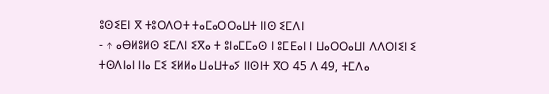ⵓⵙⵉⴹⵏ ⴳ ⵜⵓⵔⴷⵔⵜ ⵜⴰⵎⴰⵔⵔⴰⵡⵜ ⵏⵏⵙ ⵉⵎⴷⵏ
- ↑ ⴰⴱⵍⵓⵍⵙ ⵉⵎⴷⵏ ⵉⴳⴰ ⵜ ⵓⵏⴰⵎⵎⴰⵙ ⵏ ⵓⵎⴹⴰⵏ ⵏ ⵡⴰⵔⵔⴰⵡⵏ ⴷⴷⵔⵏⵉⵏ ⵉ ⵜⵙⴷⵏⴰⵏ ⵏⵏⴰ ⵎⵉ ⵉⵍⵍⴰ ⵡⴰⵡⵜⴰⵢ ⵏⵏⵙⵏⵜ ⴳⵔ 45 ⴷ 49, ⵜⵎⴷⴰ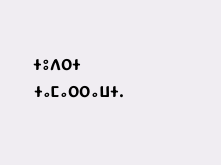ⵜⵓⴷⵔⵜ ⵜⴰⵎⴰⵔⵔⴰⵡⵜ.